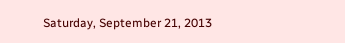Saturday, September 21, 2013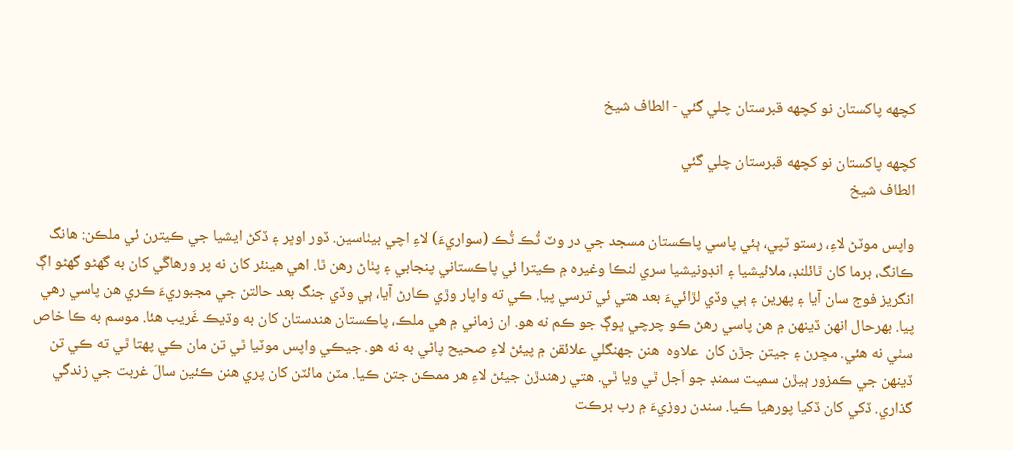کچهه پاکستان نو کچهه قبرستان چلي گئي - الطاف شيخ

کچهه پاکستان نو کچهه قبرستان چلي گئي
الطاف شيخ

واپس موٽڻ لاءِ، رستو ٽپي، ٻئي پاسي پاڪستان مسجد جي در وٽ ٽُڪ ٽُڪ (سواريءَ) لاءِ اچي بيٺاسين. ڏور اوڀر ۽ ڏکڻ ايشيا جي ڪيترن ئي ملڪن: هانگ ڪانگ، برما کان ٿائلنڊ، ملائيشيا ۽ انڊونيشيا سري لنڪا وغيره ۾ ڪيترا ئي پاڪستاني پنجابي ۽ پٺاڻ رهن ٿا. اهي هينئر کان نه پر ورهاڱي کان به گهڻو گهڻو اڳ انگريز فوج سان آيا ۽ پهرين ۽ ٻي وڏي لڙائيءَ بعد هتي ئي ترسي پيا. ڪي ته واپار وڙي ڪارڻ آيا، ٻي وڏي جنگ بعد حالتن جي مجبوريءَ ڪري هن پاسي رهي پيا. بهرحال انهن ڏينهن ۾ هن پاسي رهڻ ڪو چرچي ڀوڳ جو ڪم نه هو. ان زماني ۾ هي ملڪ، پاڪستان هندستان کان به وڌيڪ غَريب هئا. موسم به ڪا خاص سٺي نه هئي. مڇرن ۽ جيتن جڙن کان  علاوه  هنن جھنگلي علائقن ۾ پيئڻ لاءِ صحيح پاڻي به نه هو. جيڪي واپس موٽيا ٿي تن مان ڪي پهتا ٿي ته ڪي تن ڏينهن جي ڪمزور ٻيڙن سميت سمنڊ جو اَجل ٿي ويا ٿي. هتي رهندڙن جيئڻ لاءِ هر ممڪن جتن ڪيا. مٽن مائٽن کان پري هنن ڪئين سالَ غربت جي زندگي گذاري. ڏکي کان ڏکيا پورهيا ڪيا. سندن روزيءَ ۾ رب برڪت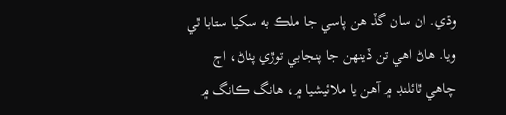وڌي. ان سان گڏ هن پاسي جا ملڪ به سکيا ستابا ٿي ويا. هاڻ اهي تن ڏينهن جا پنجابي توڙي پٺاڻ، اڄ چاهي ٿائلنڊ ۾ آهن يا ملائيشيا ۾، هانگ ڪانگ ۾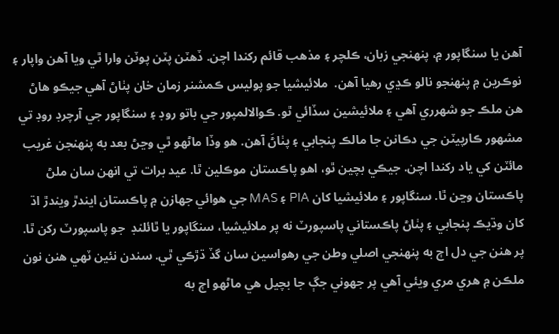آهن يا سنگاپور ۾، پنهنجي زبان، ڪلچر ۽ مذهب قائم رکندا اچن. ڏهٽن پٽن پوٽن وارا ٿي ويا آهن واپار ۽ نوڪرين ۾ پنهنجو نالو ڪڍي رهيا آهن.  ملائيشيا جو پوليس ڪمشنر زمان خان پٺاڻ آهي جيڪو هاڻ هن ملڪ جو شهرري آهي ۽ ملائيشين سڏائي ٿو. ڪوالالمپور جي باتو روڊ ۽ سنگاپور جي آرچرڊ روڊ تي مشهور ڪارپيٽن جي دڪانن جا مالڪ پنجابي ۽ پٺاڻَ آهن. هو وڏا ماڻهو ٿي وڃڻ بعد به پنهنجن غريب مائٽن کي ياد رکندا اچن. جيڪي بچين ٿو، اهو پاڪستان موڪلين ٿا. عيد برات تي انهن سان ملڻ پاڪستان وڃن ٿا. سنگاپور ۽ ملائيشيا کان PIA ۽ MAS جي هوائي جهازن ۾ پاڪستان ايندڙ ويندڙ اڌ کان وڌيڪ پنجابي ۽ پٺاڻ پاڪستاني پاسپورٽ نه پر ملائيشيا، سنگاپور يا ٿائلنڊ  جو پاسپورٽ رکن ٿا. پر هنن جي دل اڄ به پنهنجي اصلي وطن جي رهواسين سان گڏ ڌڙڪي ٿي. سندن نئين ٽهي هنن نون ملڪن ۾ هري مري ويئي آهي پر جھوني جڳ جا بچيل هي ماڻهو اڄ به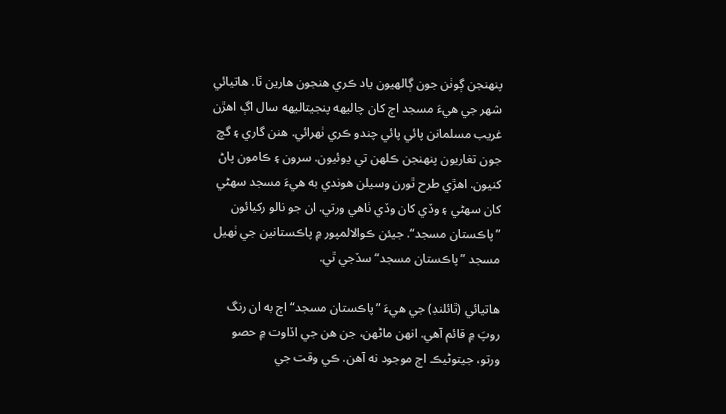پنهنجن ڳوٺن جون ڳالهيون ياد ڪري هنجون هارين ٿا. هاتيائي شهر جي هيءَ مسجد اڄ کان چاليهه پنجيتاليهه سال اڳ اهڙن غريب مسلمانن پائي پائي چندو ڪري ٺهرائي. هنن گاري ۽ گچ جون تغاريون پنهنجن ڪلهن تي ڍوئيون. سرون ۽ ڪامون پاڻ کنيون. اهڙي طرح ٿورن وسيلن هوندي به هيءَ مسجد سهڻي کان سهڻي ۽ وڏي کان وڏي ٺاهي ورتي. ان جو نالو رکيائون ”پاڪستان مسجد“. جيئن ڪوالالمپور ۾ پاڪستانين جي ٺهيل مسجد ”پاڪستان مسجد“ سڏجي ٿي.

هاتيائي (ٿائلنڊ) جي هيءَ ”پاڪستان مسجد“ اڄ به ان رنگ روپَ ۾ قائم آهي. انهن ماڻهن، جن هن جي اڏاوت ۾ حصو ورتو، جيتوڻيڪ اڄ موجود نه آهن. ڪي وقت جي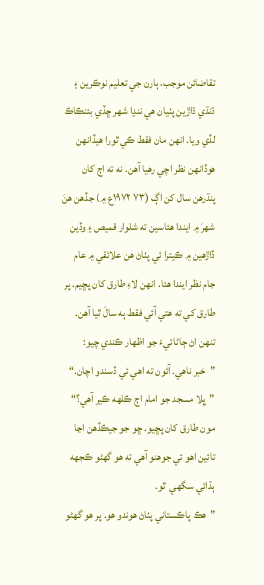تقاضائن موجب، ٻارن جي تعليم نوڪرين ۽ ڌنڌي ڌاڙين پٺيان هي ننڍا شهر ڇڏي بئنڪاڪ لڏي ويا. انهن مان فقط ڪي ٿورا هيڏانهن هوڏانهن نظر اچي رهيا آهن. نه ته اڄ کان پنڌرهن سال کن اڳ (۷۳ ۱۹۷۲ع ۾) جڏهن هنَ شهرَ ۾ ايندا هئاسين ته شلوار قميص ۽ وڏين ڏاڙهين ۾ ڪيترا ئي پٺاڻ هن علائقي ۾ عام جام نظر ايندا هئا. انهن لاءِ طارق کان پڇيم. پر طارق کي ته هتي آئي فقط ٻه سالَ ٿيا آهن. تنهن اڻ ڄاڻائيءَ جو اظهار ڪندي چيو:
”خبر ناهي. آئون ته اهي ئي ڏسندو اچان.“
”ڀلا مسجد جو امام اڄ ڪلهه ڪير آهي؟“ مون طارق کان پڇيو. ڇو جو جيڪڏهن اڃا تائين اهو ئي جوھنو آهي ته هو گهڻو ڪجهه ٻڌائي سگهي  ٿو.
”هڪ پاڪستاني پٺاڻ هوندو هو. پر هو گهڻو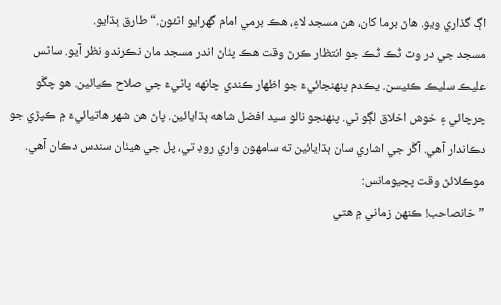اڳ گذاري ويو. هاڻ برما کان، هن مسجد لاءِ، هڪ برمي امام گهرايو اٿئون.“ طارق ٻڌايو.
مسجد جي در وٽ ٽُڪ ٽُڪ جو انتظار ڪرڻ وقت هڪ پٺاڻ اندر مسجد مان نڪرندو نظر آيو. ساڻس عليڪ سليڪ ڪئيسن. يڪدم پنهنجائيءَ جو اظهار ڪندي چانهه پاڻيءَ جي صلاح ڪيائين. هو چڱو چرچائي ۽ خوش اخلاق لڳو ٿي. پنهنجو نالو سيد افضل شاهه ٻڌايائين. پاڻ هن شهر هاتيائيءَ ۾ ڪپڙي جو دڪاندار آهي. آڱر جي اشاري سان ٻڌايائين ته سامهون واري روڊ تي، پل جي هيٺان سندس دڪان آهي. موڪلائڻ وقت پڇيومانس:
”خانصاحب! ڪنهن زماني ۾ هتي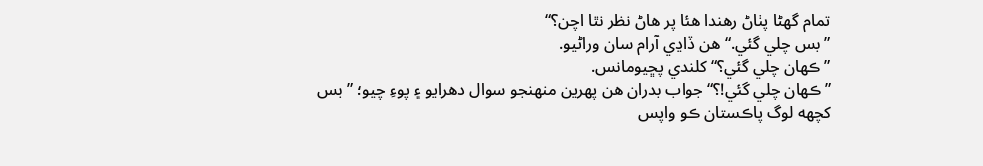تمام گهڻا پٺاڻ رهندا هئا پر هاڻ نظر نٿا اچن؟“
”بس چلي گئي.“ هن ڏاڍي آرام سان وراڻيو.
”ڪهان چلي گئي؟“ کلندي پڇيومانس.
”ڪهان چلي گئي!؟“ جواب بدران هن پهرين منهنجو سوال دهرايو ۽ پوءِ چيو؛ ”بس کچهه لوگ پاڪستان ڪو واپس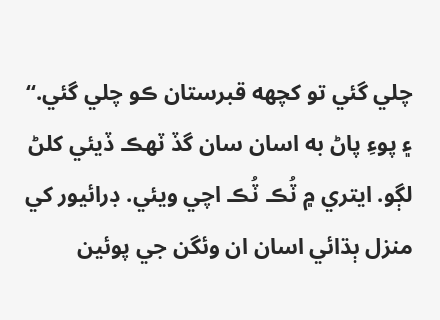چلي گئي تو کچهه قبرستان ڪو چلي گئي.“
۽ پوءِ پاڻ به اسان سان گڏ ٽهڪ ڏيئي کلڻ لڳو. ايتري ۾ ٽُڪ ٽُڪ اچي ويئي. ڊرائيور کي منزل ٻڌائي اسان ان وئگن جي پوئين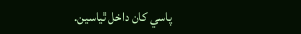پاسي کان داخل ٿياسين.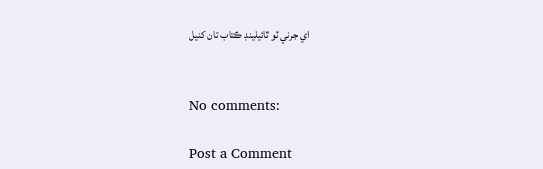اي جرني ٽو ٿائيلينڊ ڪتاب تان کنيل


No comments:

Post a Comment